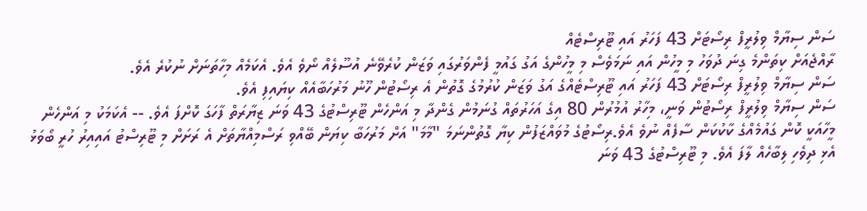ސަން ސިޔާމް ވިލުރީފް ރިސޯޓަށް 43 ފަހަރު އައި ޓޫރިސްޓެއް
ރާއްޖެއަށް ކިތަންމެ ގިނަ ދުވަހު މި މީހުން އައި ނަމަވެސް މި މީހުންގެ އަގު ގައުމީ ފެންވަރުގައި ވަޒަން ކުރެވޭނެ އުސޫލެއް ނޯވެ އެވެ. އެކަމެއް މިހާތަނަށް ނުކުރެ އެވެ.
ސަން ސިޔާމް ވިލުރީފް ރިސޯޓަށް 43 ފަހަރު އައި ޓޫރިސްޓެއްގެ އަގު ވަޒަން ކުރުމުގެ ގޮތުން އެ ރިސޯޓުން ހޫނު މަރުހަބާއެއް ކިޔައިފި އެވެ.
ސަން ސިޔާމް ވިލުރީފް ރިސޯޓުން ވަނީ، މިހާރު އުމުރުން 80 އިގެ އަހަރުތައް ގުނަމުން ގެންދާ މި އަންހެން ޓޫރިސްޓުގެ 43 ވަނަ ޒިޔާރަތް ފާހަގަ ކޮށްފަ އެވެ. -- އެކަމަކު މި އަންހެން މީހާއަކީ ކޮން ގައުމެއްގެ ކާކުކަން ސާފެއް ނުވެ އެވެ.ރިސޯޓުގެ މުވައްޒަފުން ކިޔާ ގޮތުންނަމަ "މާމަ" އަށް މަރުހަބާ ކިޔަން ބޭއްވި ރަސްމިއްޔާތަށް އެ ރަށަށް މި ޓޫރިސްޓު އައިއިރު ހުރީ ބޯވަޅު އެޅި ދިވެހި ލިބާހެއް ލާފަ އެވެ. މި ޓޫރިސްޓުގެ 43 ވަނަ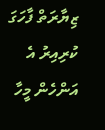ޒިޔާރަތް ފާހަގަ ކުރިއިރު އެ އަންހެން މީހާ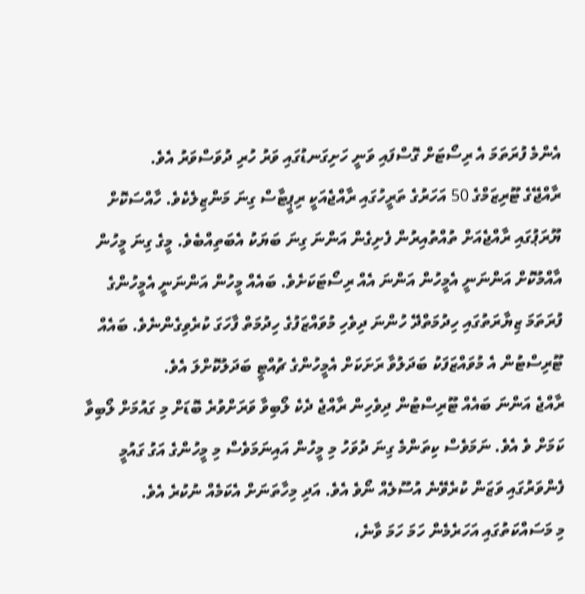އެންމެ ފުރަތަމަ އެ ރިސޯޓަށް ގޮސްފައި ވަނީ ހަށިގަނޑުގައި ވަރު ހުރި ދުވަސްވަރު އެވެ.
ރާއްޖޭގެ ޓޫރިޒަމްގެ 50 އަހަރުގެ ތަރީހުގައި ރާއްޖެއަކީ ރިޕީޓާސް ގިނަ މަންޒިލެކެވެ. ހާއްސަކޮށް ޔޫރަޕުގައި ރާއްޖެއަށް ތުއްތުއިރުން ފެށިގެން އަންނަ ގިނަ ބަޔަކު އެބަތިއްބެވެ. މީގެ ގިނަ މީހުން އާއްމުކޮށް އަންނަނީ އެމީހުން އަންނަ އެއް ރިސޯޓަކަށެވެ. ބައެއް މީހުން އަންނަނީ އެމީހުންގެ ފުރަތަމަ ޒިޔާރަތުގައި ހިދުމަތްދޭ ހުންނަ ދިވެހި މުވައްޒަފުގެ ހިދުމަތް ފާހަގަ ކުރެވިގެންނެވެ. ބައެއް ޓޫރިސްޓުން އެ މުވައްޒަފަކު ބަދަލުވާ ރަށަކަށް އެމީހުންގެ ޗުއްޓީ ބަދަލުކޮށްލަ އެވެ.
ރާއްޖެ އަންނަ ބައެއް ޓޫރިސްޓުން ދިވެހިން ރާއްޖެ ދެކެ ލޯބިވާ ވަރަށްވުރެ ބޮޑަށް މި ގައުމަށް ލޯބިވާ ކަމަށް ވެ އެވެ. ނަމަވެސް ކިތަންމެ ގިނަ ދުވަހު މި މީހުން އައިނަމަވެސް މި މީހުންގެ އަގު ގައުމީ ފެންވަރުގައި ވަޒަން ކުރެވޭނެ އުސޫލެއް ނޯވެ އެވެ. އަދި މިހާތަނަށް އެކަމެއް ނުކުރެ އެވެ.
މި މަސައްކަތުގައި އަހަރެމެން ހަމަ ހަމަ ވާނެ،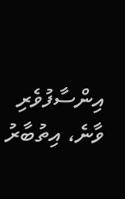އިންސާފުވެރި ވާނެ، އިތުބާރު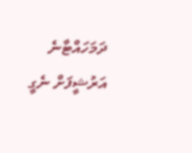ދަމަހައްޓާނެ
އަރުޝީފަށް ނެގީ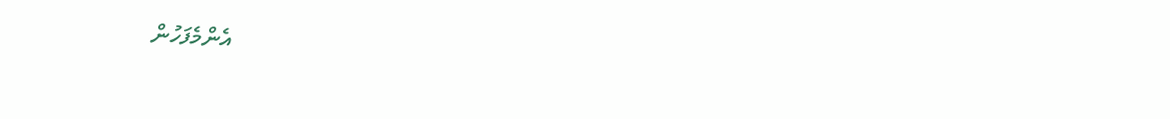އެންމެފަހުން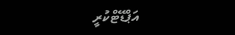އަޕްޑޭޓްކުރީ